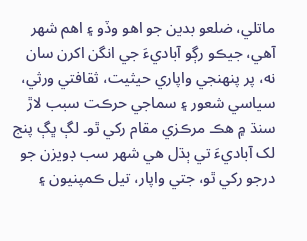ماتلي، ضلعو بدين جو اهو وڏو ۽ اهم شهر آهي، جيڪو رڳو آباديءَ جي انگن اکرن سان نه، پر پنهنجي واپاري حيثيت، ثقافتي ورثي، سياسي شعور ۽ سماجي حرڪت سبب لاڙ سنڌ ۾ هڪ مرڪزي مقام رکي ٿو۔ لڳ ڀڳ پنج لک آباديءَ تي ٻڌل هي شهر سب ڊويزن جو درجو رکي ٿو، جتي واپار، تيل ڪمپنيون ۽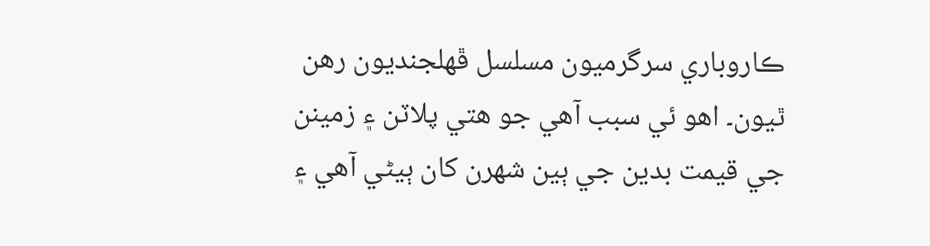ڪاروباري سرگرميون مسلسل ڦهلجنديون رهن ٿيون۔ اهو ئي سبب آهي جو هتي پلاٽن ۽ زمينن جي قيمت بدين جي ٻين شهرن کان ٻيڻي آهي ۽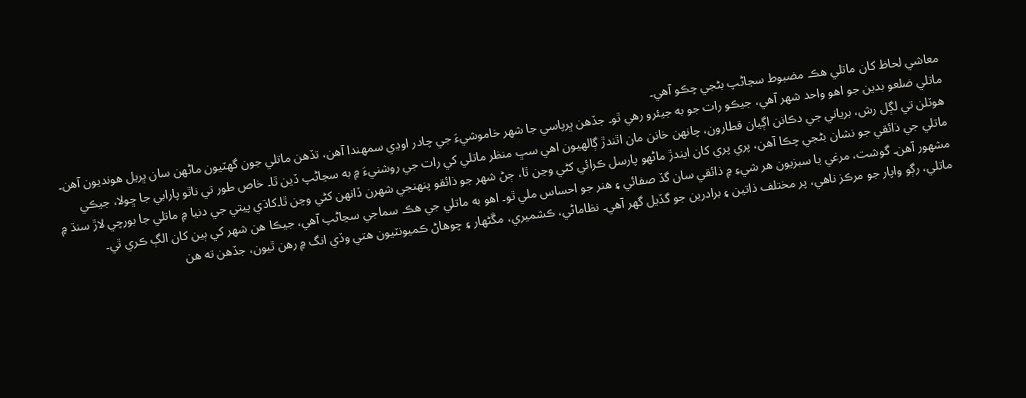معاشي لحاظ کان ماتلي هڪ مضبوط سڃاڻپ بڻجي چڪو آهي۔
ماتلي ضلعو بدين جو اهو واحد شهر آهي، جيڪو رات جو به جيئرو رهي ٿو۔ جڏهن ڀرپاسي جا شهر خاموشيءَ جي چادر اوڍي سمهندا آهن، تڏهن ماتلي جون گهٽيون ماڻهن سان ڀريل هونديون آهن۔ هوٽلن تي لڳل رش، برياني جي دڪانن اڳيان قطارون، چانهن خانن مان اٿندڙ ڳالهيون اهي سڀ منظر ماتلي کي رات جي روشنيءَ ۾ به سڃاڻپ ڏين ٿا۔ خاص طور تي ناٿو پارابي جا ڇولا، جيڪي ماتلي جي ذائقي جو نشان بڻجي چڪا آهن، پري پري کان ايندڙ ماڻهو پارسل ڪرائي کڻي وڃن ٿا، ڄڻ شهر جو ذائقو پنهنجي شهرن ڏانهن کڻي وڃن ٿا۔کاڌي پيتي جي دنيا ۾ ماتلي جا بورچي لاڙ سنڌ ۾ مشهور آهن۔ گوشت، مرغي يا سبزيون هر شيءِ ۾ ذائقي سان گڏ صفائي ۽ هنر جو احساس ملي ٿو۔ اهو به ماتلي جي هڪ سماجي سڃاڻپ آهي، جيڪا هن شهر کي ٻين کان الڳ ڪري ٿي۔
ماتلي، رڳو واپار جو مرڪز ناهي، پر مختلف ذاتين ۽ برادرين جو گڏيل گهر آهي۔ نظاماڻي، ڪشميري، مڱڻهار ۽ چوهاڻ ڪميونٽيون هتي وڏي انگ ۾ رهن ٿيون، جڏهن ته هن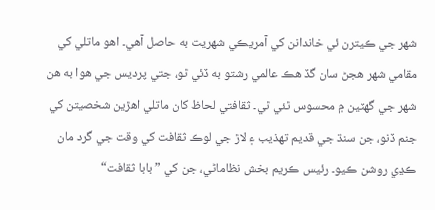شهر جي ڪيترن ئي خاندانن کي آمريڪي شهريت به حاصل آهي۔ اهو ماتلي کي مقامي شهر هجڻ سان گڏ هڪ عالمي رشتو به ڏئي ٿو، جتي پرديس جي هوا به هن شهر جي گهٽين ۾ محسوس ٿئي ٿي۔ ثقافتي لحاظ کان ماتلي اهڙين شخصيتن کي جنم ڏنو، جن سنڌ جي قديم تهذيب ۽ لاڙ جي لوڪ ثقافت کي وقت جي گرد مان ڪڍي روشن ڪيو۔ رئيس ڪريم بخش نظاماڻي، جن کي ”بابا ثقافت“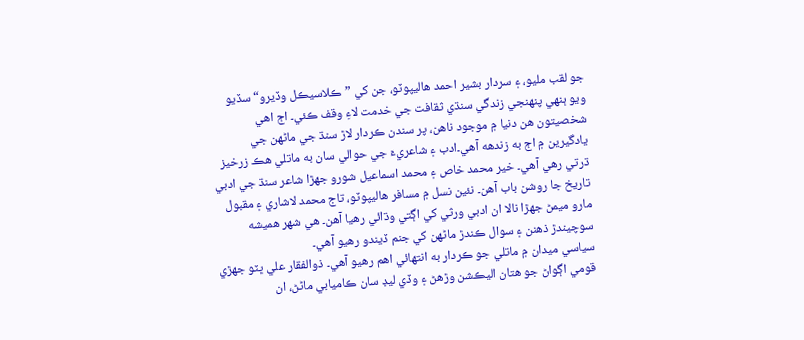جو لقب مليو، ۽ سردار بشير احمد هاليپوٽو، جن کي ”ڪلاسيڪل وڏيرو“ سڏيو ويو ٻنهي پنهنجي زندگي سنڌي ثقافت جي خدمت لاءِ وقف ڪئي۔ اڄ اهي شخصيتون هن دنيا ۾ موجود ناهن، پر سندن ڪردار لاڙ سنڌ جي ماڻهن جي يادگيرين ۾ اڄ به زندهه آهي۔ادب ۽ شاعريءَ جي حوالي سان به ماتلي هڪ زرخيز ڌرتي رهي آهي۔ خير محمد خاص ۽ محمد اسماعيل شورو جهڙا شاعر سنڌ جي ادبي تاريخ جا روشن باب آهن۔ نئين نسل ۾ مسافر هاليپوٽو، تاج محمد لاشاري ۽ مقبول مارو ميمڻ جهڙا نالا ان ادبي ورثي کي اڳتي وڌائي رهيا آهن۔ هي شهر هميشه سوچيندڙ ذهنن ۽ سوال ڪندڙ ماڻهن کي جنم ڏيندو رهيو آهي۔
سياسي ميدان ۾ ماتلي جو ڪردار به انتهائي اهم رهيو آهي۔ ذوالفقار علي ڀٽو جهڙي قومي اڳواڻ جو هتان اليڪشن وڙهڻ ۽ وڏي ليڊ سان ڪاميابي ماڻڻ، ان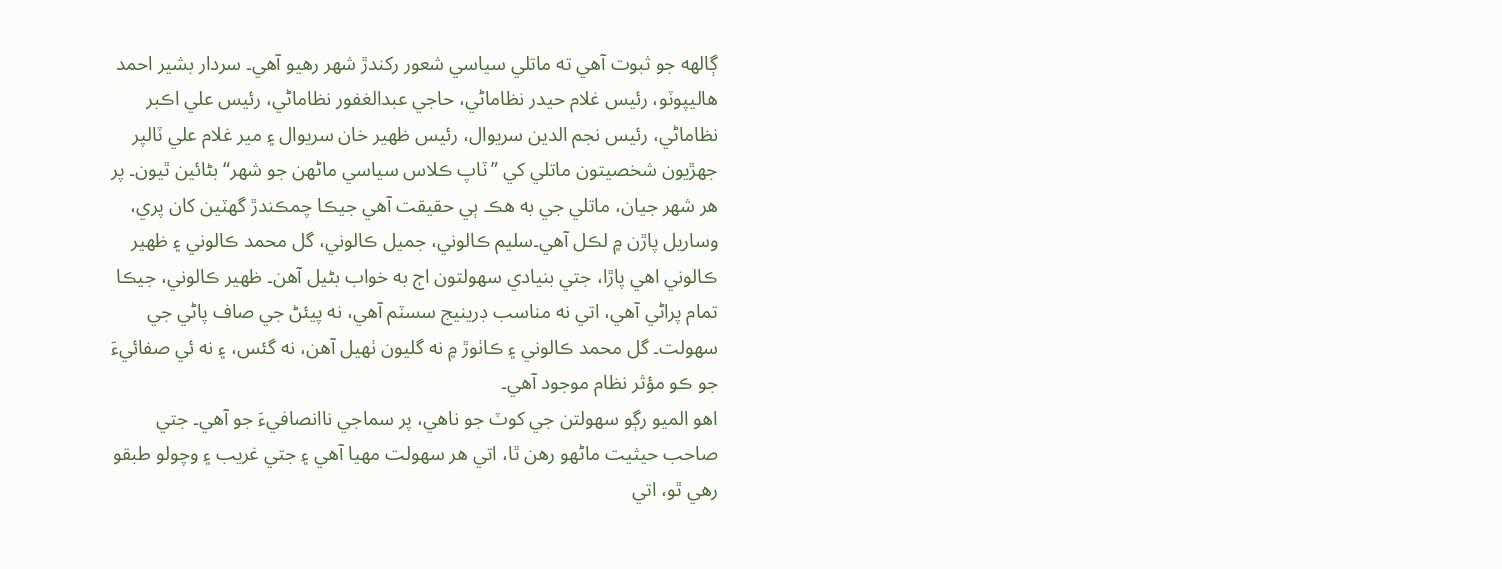ڳالهه جو ثبوت آهي ته ماتلي سياسي شعور رکندڙ شهر رهيو آهي۔ سردار بشير احمد هاليپوٽو، رئيس غلام حيدر نظاماڻي، حاجي عبدالغفور نظاماڻي، رئيس علي اڪبر نظاماڻي، رئيس نجم الدين سريوال، رئيس ظهير خان سريوال ۽ مير غلام علي ٽالپر جهڙيون شخصيتون ماتلي کي ”ٽاپ ڪلاس سياسي ماڻهن جو شهر“ بڻائين ٿيون۔ پر هر شهر جيان، ماتلي جي به هڪ ٻي حقيقت آهي جيڪا چمڪندڙ گهٽين کان پري، وساريل پاڙن ۾ لڪل آهي۔سليم ڪالوني، جميل ڪالوني، گل محمد ڪالوني ۽ ظهير ڪالوني اهي پاڙا، جتي بنيادي سهولتون اڄ به خواب بڻيل آهن۔ ظهير ڪالوني، جيڪا تمام پراڻي آهي، اتي نه مناسب ڊرينيج سسٽم آهي، نه پيئڻ جي صاف پاڻي جي سهولت۔ گل محمد ڪالوني ۽ ڪاٺوڙ ۾ نه گليون ٺهيل آهن، نه گئس، ۽ نه ئي صفائيءَ جو ڪو مؤثر نظام موجود آهي۔
اهو الميو رڳو سهولتن جي کوٽ جو ناهي، پر سماجي ناانصافيءَ جو آهي۔ جتي صاحب حيثيت ماڻهو رهن ٿا، اتي هر سهولت مهيا آهي ۽ جتي غريب ۽ وچولو طبقو رهي ٿو، اتي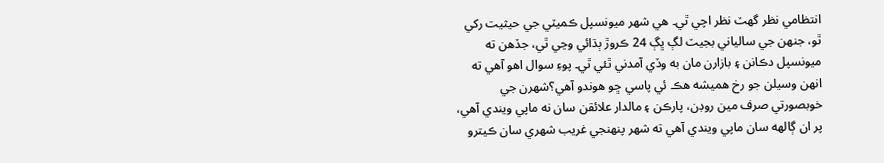انتظامي نظر گهٽ نظر اچي ٿي۔ هي شهر ميونسپل ڪميٽي جي حيثيت رکي ٿو، جنهن جي سالياني بجيٽ لڳ ڀڳ 24 ڪروڙ ٻڌائي وڃي ٿي، جڏهن ته ميونسپل دڪانن ۽ بازارن مان به وڏي آمدني ٿئي ٿي۔ پوءِ سوال اهو آهي ته انهن وسيلن جو رخ هميشه هڪ ئي پاسي ڇو هوندو آهي؟شهرن جي خوبصورتي صرف مين روڊن، پارڪن ۽ مالدار علائقن سان نه ماپي ويندي آهي، پر ان ڳالهه سان ماپي ويندي آهي ته شهر پنهنجي غريب شهري سان ڪيترو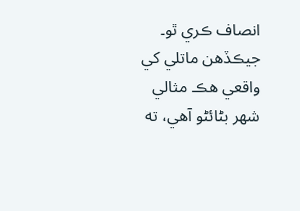انصاف ڪري ٿو۔ جيڪڏهن ماتلي کي واقعي هڪ مثالي شهر بڻائڻو آهي، ته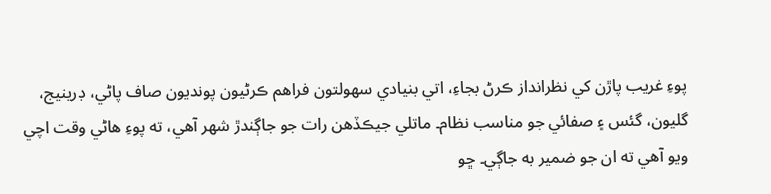پوءِ غريب پاڙن کي نظرانداز ڪرڻ بجاءِ، اتي بنيادي سهولتون فراهم ڪرڻيون پونديون صاف پاڻي، ڊرينيج، گليون، گئس ۽ صفائي جو مناسب نظام۔ ماتلي جيڪڏهن رات جو جاڳندڙ شهر آهي، ته پوءِ هاڻي وقت اچي ويو آهي ته ان جو ضمير به جاڳي۔ ڇو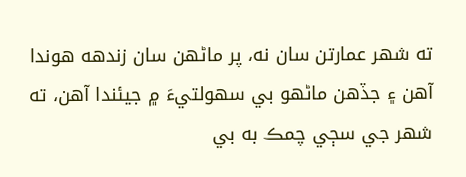ته شهر عمارتن سان نه، پر ماڻهن سان زندهه هوندا آهن ۽ جڏهن ماڻهو بي سهولتيءَ ۾ جيئندا آهن، ته شهر جي سڄي چمڪ به بي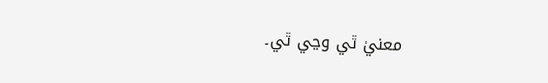معنيٰ ٿي وڃي ٿي۔